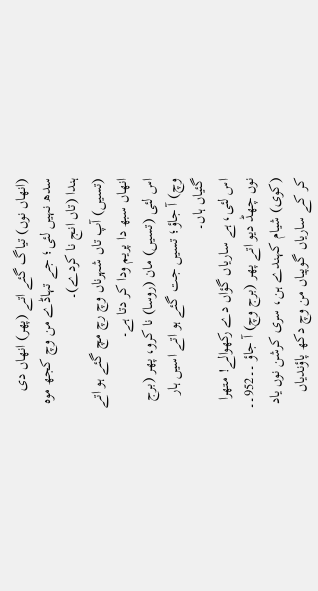(انھاں نوں) تیاگ گئے اتے (پھر) انھاں دی سدھ نہیں لئی؛ جے تہاڈے من وچ کجھ موہ ہندا (تاں انج نا کردے)۔
(تسیں) آپ تاں شہرناں وچ رچ مچ گئے ہو اتے انھاں سبھ دا پریم ودا کر دتا ہے۔
اس لئی (تسیں) مان (روسا) نا کرو، پھر (برج وچ) آ جاؤ؛ تسیں جت گئے ہو اتے اسیں ہار گئیاں ہاں۔
اس لئی، ہے ساریاں گؤاں دے رکھوالے! متھرا نوں چھڈ دیو اتے پھر (برج وچ) آ جاؤ ۔۔952۔۔
(کوی) شیام کہندے ہن، سری کرشن نوں یاد کر کے ساریاں گوپیاں من وچ دکھ پاؤندیاں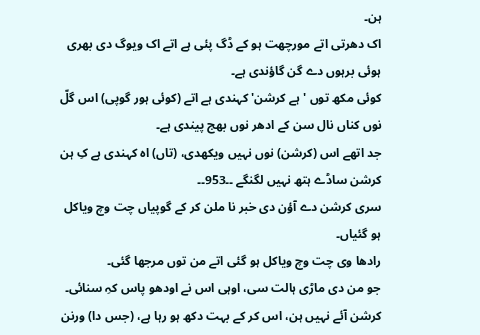ہن۔
اک دھرتی اتے مورچھت ہو کے ڈگ پئی ہے اتے اک ویوگ دی بھری ہوئی برہوں دے گن گاؤندی ہے۔
کوئی مکھ توں 'ہے کرشن' کہندی ہے اتے (کوئی ہور گوپی) اس گلّ نوں کناں نال سن کے ادھر نوں بھج پیندی ہے۔
جد اتھے اس (کرشن) نوں نہیں ویکھدی، (تاں) اہ کہندی ہے کِ ہن کرشن ساڈے ہتھ نہیں لگنگے ۔۔953۔۔
سری کرشن دے آؤن دی خبر نا ملن کر کے گوپیاں چت وچ ویاکل ہو گئیاں۔
رادھا وی چت وچ ویاکل ہو گئی اتے من توں مرجھا گئی۔
جو من دی ماڑی ہالت سی، اوہی اس نے اودھو پاس کہِ سنائی۔
کرشن آئے نہیں ہن، اس کر کے بہت دکھ ہو رہا ہے، (جس دا) ورنن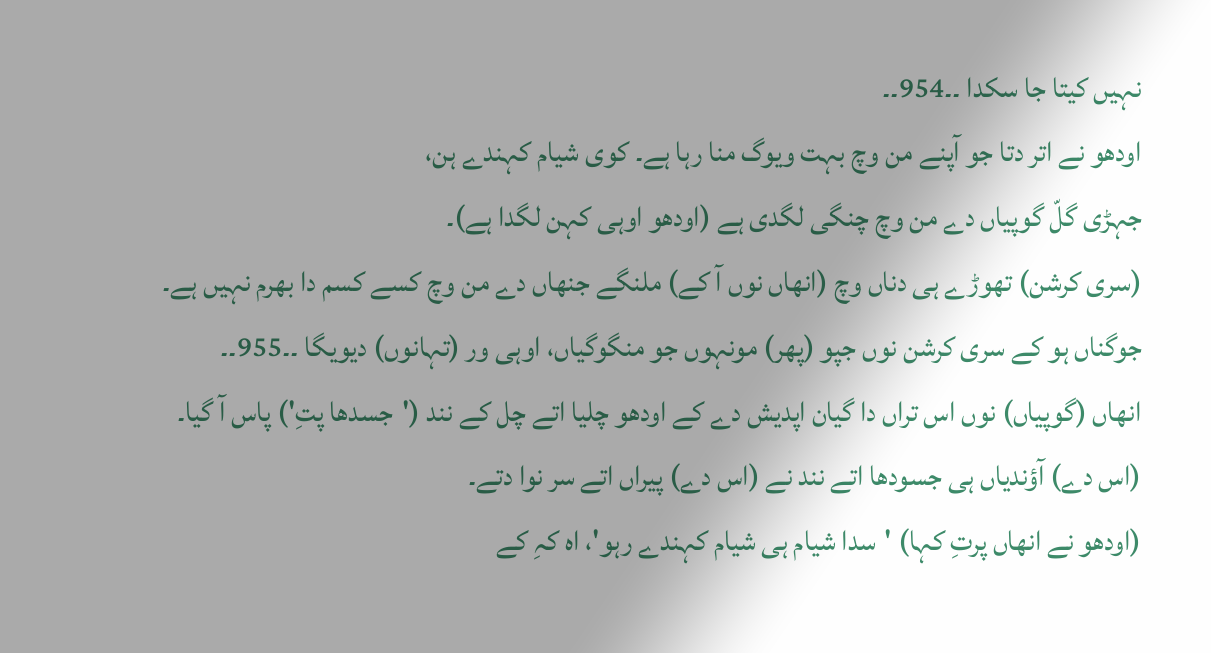نہیں کیتا جا سکدا ۔۔954۔۔
اودھو نے اتر دتا جو آپنے من وچ بہت ویوگ منا رہا ہے۔ کوی شیام کہندے ہن،
جہڑی گلّ گوپیاں دے من وچ چنگی لگدی ہے (اودھو اوہی کہن لگدا ہے)۔
(سری کرشن) تھوڑے ہی دناں وچ (انھاں نوں آ کے) ملنگے جنھاں دے من وچ کسے کسم دا بھرم نہیں ہے۔
جوگناں ہو کے سری کرشن نوں جپو (پھر) مونہوں جو منگوگیاں، اوہی ور (تہانوں) دیویگا ۔۔955۔۔
انھاں (گوپیاں) نوں اس تراں دا گیان اپدیش دے کے اودھو چلیا اتے چل کے نند ('جسدھا پتِ') پاس آ گیا۔
(اس دے) آؤندیاں ہی جسودھا اتے نند نے (اس دے) پیراں اتے سر نوا دتے۔
(اودھو نے انھاں پرتِ کہا) 'سدا شیام ہی شیام کہندے رہو'، اہ کہِ کے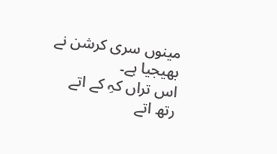مینوں سری کرشن نے بھیجیا ہے۔
اس تراں کہِ کے اتے رتھ اتے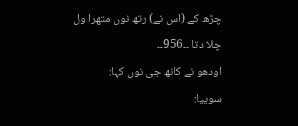چڑھ کے (اس نے) رتھ نوں متھرا ول چلا دتا ۔۔956۔۔
اودھو نے کانھ جی نوں کہا:
سوییا: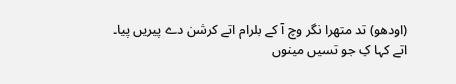(اودھو) تد متھرا نگر وچ آ کے بلرام اتے کرشن دے پیریں پیا۔
اتے کہا کِ جو تسیں مینوں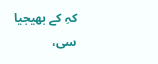کہِ کے بھیجیا سی،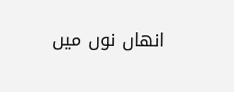انھاں نوں میں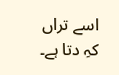اسے تراں کہِ دتا ہے۔